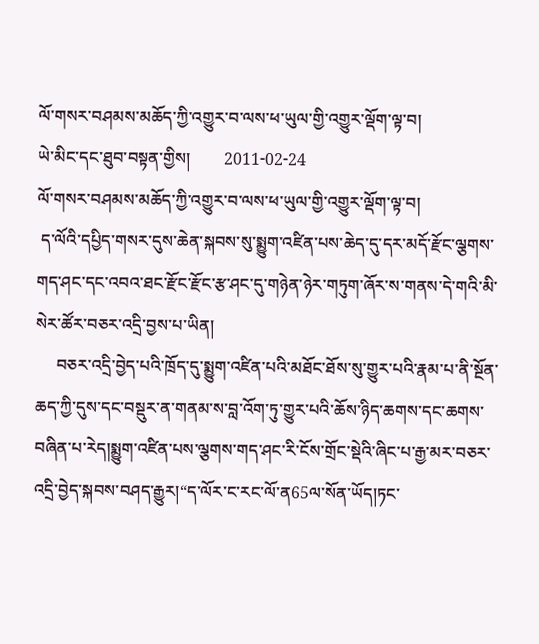ལོ་གསར་བཤམས་མཆོད་ཀྱི་འགྱུར་བ་ལས་ཕ་ཡུལ་གྱི་འགྱུར་ལྡོག་ལྟ་བ།
ཡེ་མིང་དང་ཐུབ་བསྟན་གྱིས།        2011-02-24
ལོ་གསར་བཤམས་མཆོད་ཀྱི་འགྱུར་བ་ལས་ཕ་ཡུལ་གྱི་འགྱུར་ལྡོག་ལྟ་བ།
 ད་ལོའི་དཔྱིད་གསར་དུས་ཆེན་སྐབས་སུ་སྨྱུག་འཛིན་པས་ཆེད་དུ་དར་མདོ་རྫོང་ལྕགས་གད་ཤང་དང་འབའ་ཐང་རྫོང་རྫོང་རྩ་ཤང་དུ་གཉེན་ཉེར་གཏུག་ཞོར་ས་གནས་དེ་གའི་མི་སེར་ཚོར་བཅར་འདྲི་བྱས་པ་ཡིན།
     བཅར་འདྲི་བྱེད་པའི་ཁྲོད་དུ་སྨྱུག་འཛིན་པའི་མཐོང་ཐོས་སུ་གྱུར་པའི་རྣམ་པ་ནི་སྔོན་ཆད་ཀྱི་དུས་དང་བསྡུར་ན་གནམ་ས་བླ་འོག་ཏུ་གྱུར་པའི་ཆོས་ཉིད་ཆགས་དང་ཆགས་བཞིན་པ་རེད།སྨྱུག་འཛིན་པས་ལྕགས་གད་ཤང་རི་ངོས་གྲོང་སྡེའི་ཞིང་པ་རྒྱ་མར་བཅར་འདྲི་བྱེད་སྐབས་བཤད་རྒྱུར།“ད་ལོར་ང་རང་ལོ་ན65ལ་སོན་ཡོད།ཏང་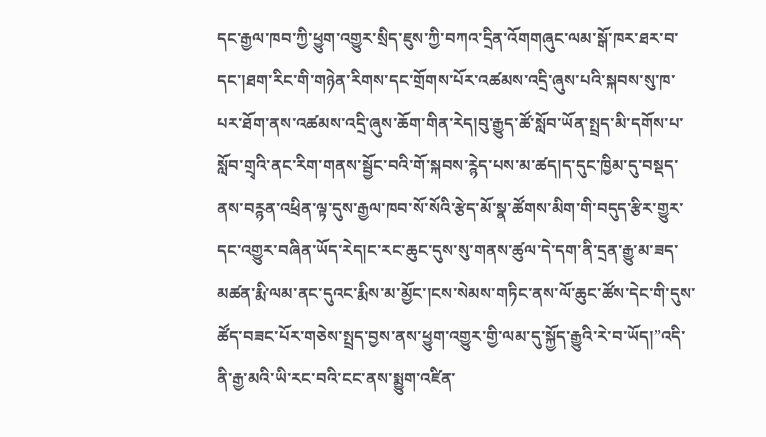དང་རྒྱལ་ཁབ་ཀྱི་ཕྱུག་འགྱུར་སྲིད་ཇུས་ཀྱི་བཀའ་དྲིན་འོགགཞུང་ལམ་སྒོ་ཁར་ཐར་བ་དང་།ཐག་རིང་གི་གཉེན་རིགས་དང་གྲོགས་པོར་འཚམས་འདྲི་ཞུས་པའི་སྐབས་སུ་ཁ་པར་ཐོག་ནས་འཚམས་འདྲི་ཞུས་ཆོག་གིན་རེད།བུ་རྒྱུད་ཚོ་སློབ་ཡོན་སྤྲད་མི་དགོས་པ་སློབ་གྲྭའི་ནང་རིག་གནས་སྦྱོང་བའི་གོ་སྐབས་ཪྙེད་པས་མ་ཚད།ད་དུང་ཁྱིམ་དུ་བསྡད་ནས་བཪྙན་འཕྲིན་ལྟ་དུས་རྒྱལ་ཁབ་སོ་སོའི་རྩེད་མོ་སྣ་ཚོགས་མིག་གི་བདུད་རྩིར་གྱུར་དང་འགྱུར་བཞིན་ཡོད་རེད།ང་རང་ཆུང་དུས་སུ་གནས་ཚུལ་དེ་དག་ནི་དྲན་རྒྱུ་མ་ཟད་མཚན་རྨི་ལམ་ནང་དུའང་རྨིས་མ་མྱོང་།ངས་སེམས་གཏིང་ནས་ལོ་ཆུང་ཚོས་དེང་གི་དུས་ཚོད་བཟང་པོར་གཅེས་སྤྲད་བྱས་ནས་ཕྱུག་འགྱུར་གྱི་ལམ་དུ་སྐྱོད་རྒྱུའི་རེ་བ་ཡོད།”འདི་ནི་རྒྱ་མའི་ཡི་རང་བའི་ངང་ནས་སྨྱུག་འཛིན་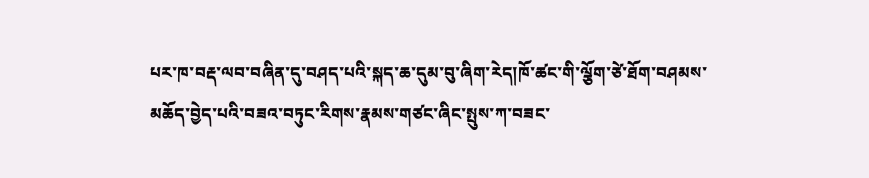པར་ཁ་བརྡ་ལབ་བཞིན་དུ་བཤད་པའི་སྐད་ཆ་དུམ་བུ་ཞིག་རེད།ཁོ་ཚང་གི་ལྕོག་ཙེ་ཐོག་བཤམས་མཆོད་བྱེད་པའི་བཟའ་བཏུང་རིགས་རྣམས་གཙང་ཞིང་སྤུས་ཀ་བཟང་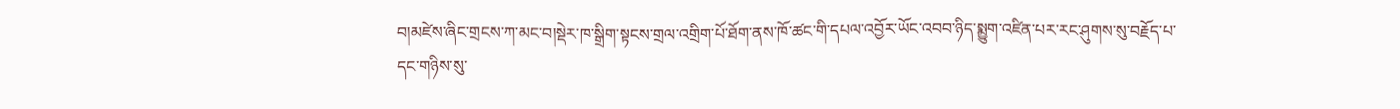བ།མཛེས་ཞིང་གྲངས་ཀ་མང་བ།སྡེར་ཁ་སྒྲིག་སྟངས་གྲལ་འགྲིག་པོ་ཐོག་ནས་ཁོ་ཚང་གི་དཔལ་འབྱོར་ཡོང་འབབ་ཉིད་སྨྱུག་འཛིན་པར་རང་ཤུགས་སུ་བརྗོད་པ་དང་གཉིས་སུ་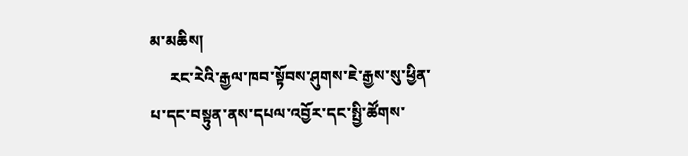མ་མཆིས།
     རང་རེའི་རྒྱལ་ཁབ་སྟོབས་ཤུགས་ཇེ་རྒྱས་སུ་ཕྱིན་པ་དང་བསྟུན་ནས་དཔལ་འབྱོར་དང་སྤྱི་ཚོགས་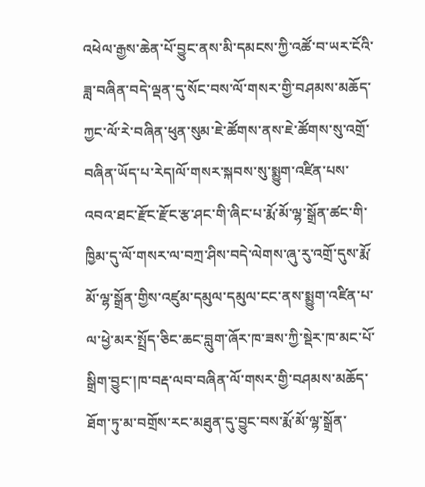འཕེལ་རྒྱས་ཆེན་པོ་བྱུང་ནས་མི་དམངས་ཀྱི་འཚོ་བ་ཡར་ངོའི་ཟླ་བཞིན་བདེ་ལྡན་དུ་སོང་བས་ལོ་གསར་གྱི་བཤམས་མཆོད་ཀྱང་ལོ་རེ་བཞིན་ཕུན་སུམ་ཇེ་ཚོགས་ནས་ཇེ་ཚོགས་སུ་འགྲོ་བཞིན་ཡོད་པ་རེད།ལོ་གསར་སྐབས་སུ་སྨྱུག་འཛིན་པས་འབའ་ཐང་རྫོང་རྫོང་རྩ་ཤང་གི་ཞིང་པ་རྨོ་མོ་ལྷ་སྒྲོན་ཚང་གི་ཁྱིམ་དུ་ལོ་གསར་ལ་བཀྲ་ཤིས་བདེ་ལེགས་ཞུ་རུ་འགྲོ་དུས་རྨོ་མོ་ལྷ་སྒྲོན་གྱིས་འཛུམ་དམུལ་དམུལ་ངང་ནས་སྨྱུག་འཛིན་པ་ལ་ཕྱེ་མར་སྤྲོད་ཅིང་ཆང་བླུག་ཞོར་ཁ་ཟས་ཀྱི་སྡེར་ཁ་མང་པོ་སྒྲིག་བྱུང་།ཁ་བརྡ་ལབ་བཞིན་ལོ་གསར་གྱི་བཤམས་མཆོད་ཐོག་ཏུ་མ་བགྲོས་རང་མཐུན་དུ་བྱུང་བས་རྨོ་མོ་ལྷ་སྒྲོན་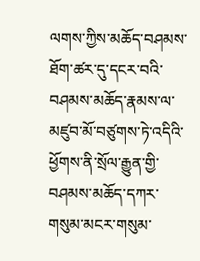ལགས་ཀྱིས་མཆོད་བཤམས་ཐོག་ཚར་དུ་དངར་བའི་བཤམས་མཆོད་རྣམས་ལ་མཛུབ་མོ་བཙུགས་ཏེ་འདིའི་ཕྱོགས་ནི་སྲོལ་རྒྱུན་གྱི་བཤམས་མཆོད་དཀར་གསུམ་མངར་གསུམ་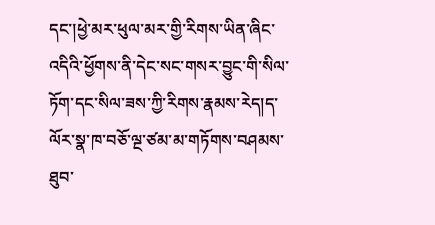དང་།ཕྱེ་མར་ཕུལ་མར་གྱི་རིགས་ཡིན་ཞིང་འདིའི་ཕྱོགས་ནི་དེང་སང་གསར་བྱུང་གི་སིལ་ཏོག་དང་སིལ་ཟས་ཀྱི་རིགས་རྣམས་རེད།ད་ལོར་སྣ་ཁ་བཅོ་ལྔ་ཙམ་མ་གཏོགས་བཤམས་ཐུབ་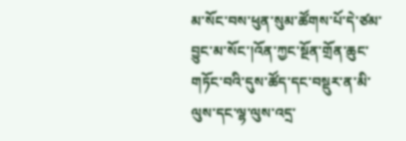མ་སོང་བས་ཕུན་སུམ་ཚོགས་པོ་དེ་ཙམ་བྱུང་མ་སོང་།འོན་ཀྱང་སྔོན་གྲོན་ཆུང་གཏོང་བའི་དུས་ཚོད་དང་བསྡུར་ན་མི་ལུས་དང་ལྷ་ལུས་འདྲ་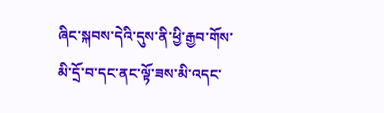ཞིང་སྐབས་དེའི་དུས་ནི་ཕྱི་རྒྱབ་གོས་མི་དྲོ་བ་དང་ནང་ལྟོ་ཟས་མི་འདང་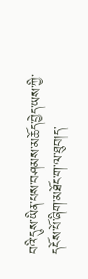བའི་དུས་ཡིན་པས་བཤམས་མཆོད་བྱེད་ཡས་ཀྱི་དངོས་པོ་ཞིག་མཐོང་ག་ལ་ཐུབ།ད་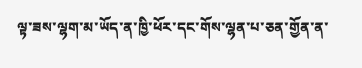ལྟ་ཟས་ལྷག་མ་ཡོད་ན་ཁྱི་ཕོར་དང་གོས་ལྷན་པ་ཅན་གྱོན་ན་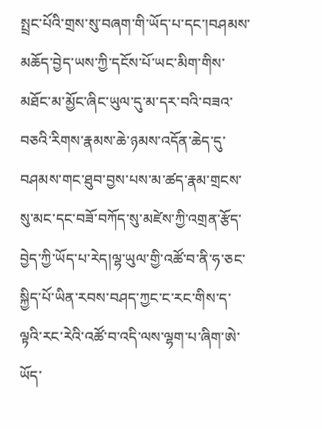སྤྲང་པོའི་གྲས་སུ་བཞག་གི་ཡོད་པ་དང་།བཤམས་མཆོད་བྱེད་ཡས་ཀྱི་དངོས་པོ་ཡང་མིག་གིས་མཐོང་མ་མྱོང་ཞིང་ཡུལ་དུ་མ་དར་བའི་བཟའ་བཅའི་རིགས་རྣམས་ཆེ་ཉམས་འདོན་ཆེད་དུ་བཤམས་གང་ཐུབ་བྱས་པས་མ་ཚད་རྣམ་གྲངས་སུ་མང་དང་བཟོ་བཀོད་སུ་མཛེས་ཀྱི་འགྲན་རྩོད་བྱེད་ཀྱི་ཡོད་པ་རེད།ལྷ་ཡུལ་གྱི་འཚོ་བ་ནི་ཧ་ཅང་སྐྱིད་པོ་ཡིན་རབས་བཤད་ཀྱང་ང་རང་གིས་ད་ལྟའི་རང་རེའི་འཚོ་བ་འདི་ལས་ལྷག་པ་ཞིག་ཨེ་ཡོད་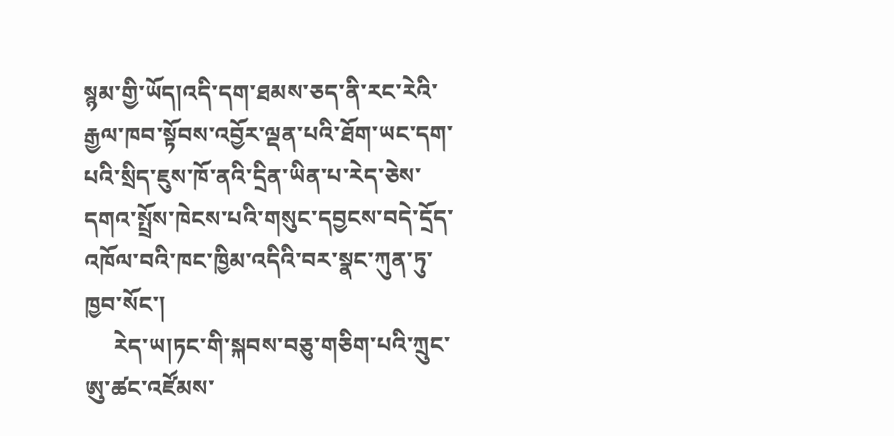སྙམ་གྱི་ཡོད།འདི་དག་ཐམས་ཅད་ནི་རང་རེའི་རྒྱལ་ཁབ་སྟོབས་འབྱོར་ལྡན་པའི་ཐོག་ཡང་དག་པའི་སྲིད་ཇུས་ཁོ་ནའི་དྲིན་ཡིན་པ་རེད་ཅེས་དགའ་སྤྲོས་ཁེངས་པའི་གསུང་དབྱངས་བདེ་དྲོད་འཁོལ་བའི་ཁང་ཁྱིམ་འདིའི་བར་སྣང་ཀུན་ཏུ་ཁྱབ་སོང་།
     རེད་ཡ།ཏང་གི་སྐབས་བཅུ་གཅིག་པའི་ཀྲུང་ཨུ་ཚང་འཛོམས་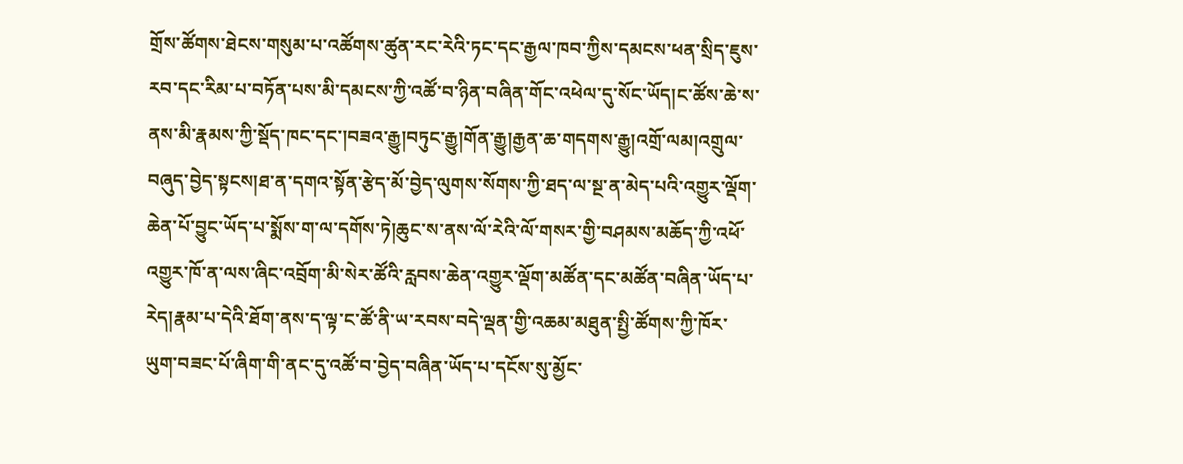གྲོས་ཚོགས་ཐེངས་གསུམ་པ་འཚོགས་ཚུན་རང་རེའི་ཏང་དང་རྒྱལ་ཁབ་ཀྱིས་དམངས་ཕན་སྲིད་ཇུས་རབ་དང་རིམ་པ་བཏོན་པས་མི་དམངས་ཀྱི་འཚོ་བ་ཉིན་བཞིན་གོང་འཕེལ་དུ་སོང་ཡོད།ང་ཚོས་ཆེ་ས་ནས་མི་རྣམས་ཀྱི་སྡོད་ཁང་དང་།བཟའ་རྒྱུ།བཏུང་རྒྱུ།གོན་རྒྱུ།རྒྱན་ཆ་གདགས་རྒྱུ།འགྲོ་ལམ།འགྲུལ་བཞུད་བྱེད་སྟངས།ཐ་ན་དགའ་སྟོན་རྩེད་མོ་བྱེད་ལུགས་སོགས་ཀྱི་ཐད་ལ་སྔ་ན་མེད་པའི་འགྱུར་ལྡོག་ཆེན་པོ་བྱུང་ཡོད་པ་སྨོས་ག་ལ་དགོས་ཏེ།ཆུང་ས་ནས་ལོ་རེའི་ལོ་གསར་གྱི་བཤམས་མཆོད་ཀྱི་འཕོ་འགྱུར་ཁོ་ན་ལས་ཞིང་འབྲོག་མི་སེར་ཚོའི་རླབས་ཆེན་འགྱུར་ལྡོག་མཚོན་དང་མཚོན་བཞིན་ཡོད་པ་རེད།རྣམ་པ་དེའི་ཐོག་ནས་ད་ལྟ་ང་ཚོ་ནི་ཡ་རབས་བདེ་ལྡན་གྱི་འཆམ་མཐུན་སྤྱི་ཚོགས་ཀྱི་ཁོར་ཡུག་བཟང་པོ་ཞིག་གི་ནང་དུ་འཚོ་བ་བྱེད་བཞིན་ཡོད་པ་དངོས་སུ་མྱོང་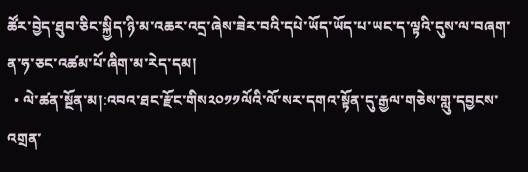ཚོར་བྱེད་ཐུབ་ཅིང་སྐྱིད་ཉི་མ་འཆར་འདྲ་ཞེས་ཟེར་བའི་དཔེ་ཡོད་ཡོད་པ་ཡང་ད་ལྟའི་དུས་ལ་བཞག་ན་ཧ་ཅང་འཚམ་པོ་ཞིག་མ་རེད་དམ།
  • ལེ་ཚན་སྔོན་མ།:འབའ་ཐང་རྫོང་གིས༢༠༡༡ལོའི་ལོ་སར་དགའ་སྟོན་དུ་རྒྱལ་གཅེས་གླུ་དབྱངས་འགྲན་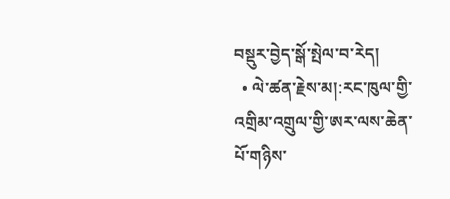བསྡུར་བྱེད་སྒོ་སྤེལ་བ་རེད།
  • ལེ་ཚན་རྗེས་མ།:རང་ཁུལ་གྱི་འགྲིམ་འགྲུལ་གྱི་ཨར་ལས་ཆེན་པོ་གཉིས་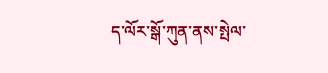ད་ལོར་སྒོ་ཀུན་ནས་སྤེལ་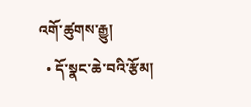འགོ་ཚུགས་རྒྱུ།
  • དོ་སྣང་ཆེ་བའི་རྩོམ།